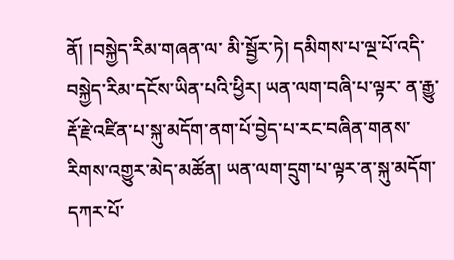ནོ། །བསྐྱེད་རིམ་གཞན་ལ་ མི་སྦྱོར་ཏེ། དམིགས་པ་ལྔ་པོ་འདི་བསྐྱེད་རིམ་དངོས་ཡིན་པའི་ཕྱིར། ཡན་ལག་བཞི་པ་ལྟར་ ན་རྒྱུ་རྡོ་རྗེ་འཛིན་པ་སྐུ་མདོག་ནག་པོ་བྱེད་པ་རང་བཞིན་གནས་རིགས་འགྱུར་མེད་མཚོན། ཡན་ལག་དྲུག་པ་ལྟར་ན་སྐུ་མདོག་དཀར་པོ་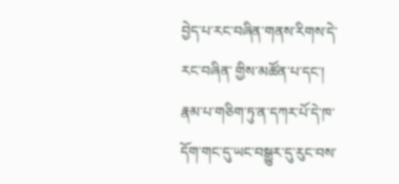བྱེད་པ་རང་བཞིན་གནས་རིགས་དེ་རང་བཞིན་ གྱིས་མཚོན་པ་དང་། རྣམ་པ་གཅིག་ཏུ་ན་དཀར་པོ་དེ་ཁ་དོག་གང་དུ་ཡང་བསྒྱུར་དུ་རུང་བས་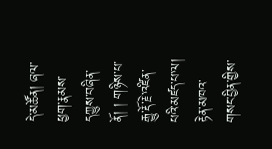དེ་མཚོན། ཞལ་ཕྱག་རྣམས་དཀྱུས་བཞིན་ནོ། ། གཉིས་པ་རྒྱུ་རྡོ་རྗེ་འཛིན་པའི་མཛད་པ་ལ། རྟེན་མཁའ་གསང་བྱིན་གྱིས་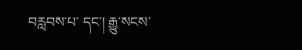བརླབས་པ་ དང་། རྒྱུ་སངས་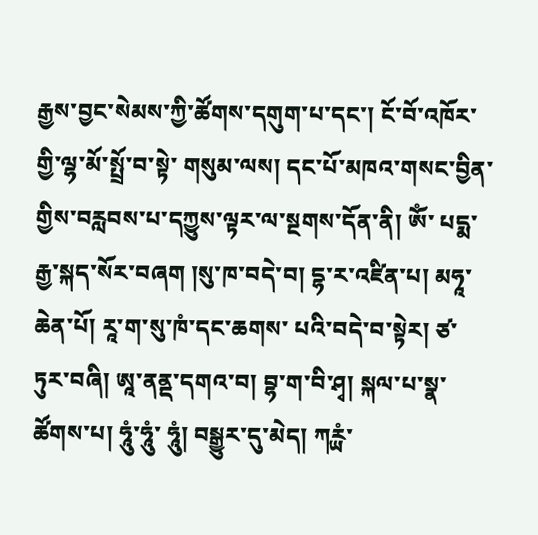རྒྱས་བྱང་སེམས་ཀྱི་ཚོགས་དགུག་པ་དང་། ངོ་བོ་འཁོར་གྱི་ལྷ་མོ་སྤྲོ་བ་སྟེ་ གསུམ་ལས། དང་པོ་མཁའ་གསང་བྱིན་གྱིས་བརླབས་པ་དཀྱུས་ལྟར་ལ་སྔགས་དོན་ནི། ༀ་ པདྨ་རྒྱ་སྐད་སོར་བཞག །སུ་ཁ་བདེ་བ། དྷ་ར་འཛིན་པ། མཧཱ་ཆེན་པོ། རཱ་ག་སུ་ཁཾ་དང་ཆགས་ པའི་བདེ་བ་སྟེར། ཙ་ཏུར་བཞི། ཨཱ་ནནྡ་དགའ་བ། བྷ་ག་བི་ཤྭ། སྐལ་པ་སྣ་ཚོགས་པ། ཧཱུཾ་ཧཱུཾ་ ཧཱུཾ། བསྒྱུར་དུ་མེད། ཀཪྻཾ་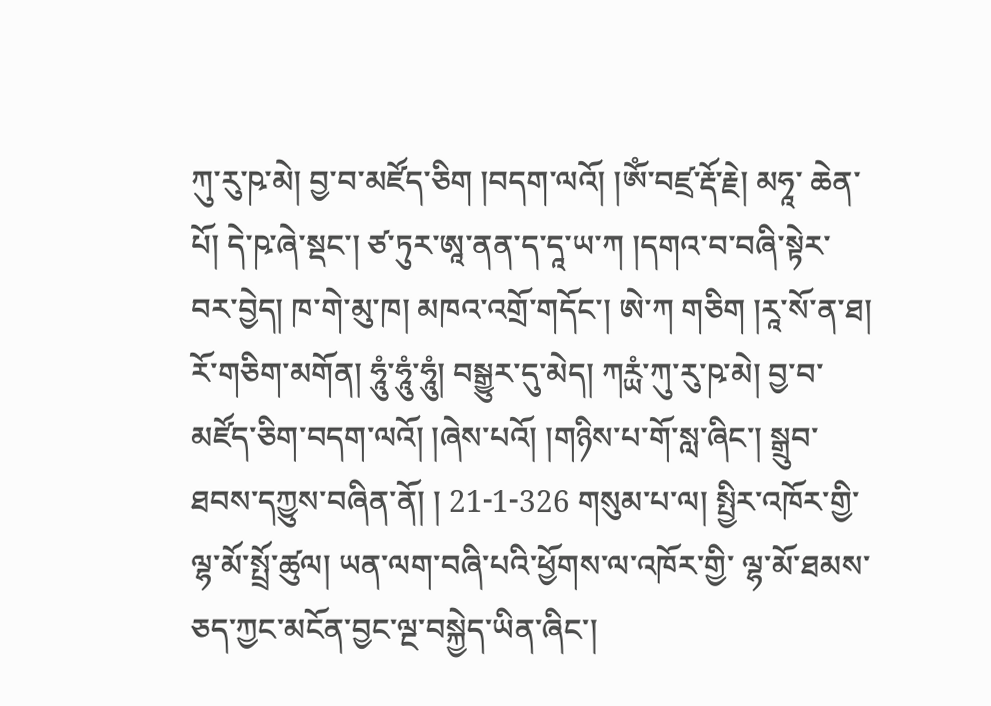ཀུ་རུ་ཥ་མེ། བྱ་བ་མཛོད་ཅིག །བདག་ལའོ། །ༀ་བཛྲ་རྡོ་རྗེ། མཧཱ་ ཆེན་པོ། དེ་ཥ་ཞེ་སྡང་། ཙ་ཏུར་ཨཱ་ནན་ད་དཱ་ཡ་ཀ །དགའ་བ་བཞི་སྟེར་བར་བྱེད། ཁ་གེ་མུ་ཁ། མཁའ་འགྲོ་གདོང་། ཨེ་ཀ གཅིག །རཱ་སོ་ན་ཐ། རོ་གཅིག་མགོན། ཧཱུཾ་ཧཱུཾ་ཧཱུཾ། བསྒྱུར་དུ་མེད། ཀཪྻཾ་ཀུ་རུ་ཥ་མེ། བྱ་བ་མཛོད་ཅིག་བདག་ལའོ། །ཞེས་པའོ། །གཉིས་པ་གོ་སླ་ཞིང་། སྒྲུབ་ ཐབས་དཀྱུས་བཞིན་ནོ། ། 21-1-326 གསུམ་པ་ལ། སྤྱིར་འཁོར་གྱི་ལྷ་མོ་སྤྲོ་ཚུལ། ཡན་ལག་བཞི་པའི་ཕྱོགས་ལ་འཁོར་གྱི་ ལྷ་མོ་ཐམས་ཅད་ཀྱང་མངོན་བྱང་ལྔ་བསྐྱེད་ཡིན་ཞིང་།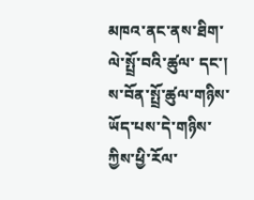མཁའ་ནང་ནས་ཐིག་ལེ་སྤྲོ་བའི་ཚུལ་ དང་། ས་བོན་སྤྲོ་ཚུལ་གཉིས་ཡོད་པས་དེ་གཉིས་ཀྱིས་ཕྱི་རོལ་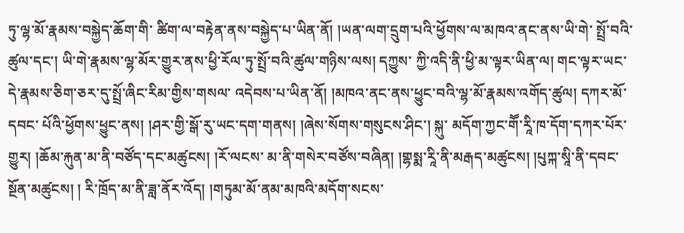ཏུ་ལྷ་མོ་རྣམས་བསྐྱེད་ཆོག་གི་ ཚིག་ལ་བརྟེན་ནས་བསྐྱེད་པ་ཡིན་ནོ། །ཡན་ལག་དྲུག་པའི་ཕྱོགས་ལ་མཁའ་ནང་ནས་ཡི་གེ་ སྤྲོ་བའི་ཚུལ་དང་། ཡི་གེ་རྣམས་ལྷ་མོར་གྱུར་ནས་ཕྱི་རོལ་ཏུ་སྤྲོ་བའི་ཚུལ་གཉིས་ལས། དཀྱུས་ ཀྱི་འདི་ནི་ཕྱི་མ་ལྟར་ཡིན་ལ། གང་ལྟར་ཡང་དེ་རྣམས་ཅིག་ཅར་དུ་སྤྲོ་ཞིང་རིམ་གྱིས་གསལ་ འདེབས་པ་ཡིན་ནོ། །མཁའ་ནང་ནས་ཕྱུང་བའི་ལྷ་མོ་རྣམས་འགོད་ཚུལ། དཀར་མོ་དབང་ པོའི་ཕྱོགས་ཕྱུང་ནས། །ཤར་གྱི་སྒོ་རུ་ཡང་དག་གནས། །ཞེས་སོགས་གསུངས་ཤིང་། སྐུ་ མདོག་ཀྱང་གཽ་རཱི་ཁ་དོག་དཀར་པོར་གྱུར། །ཆོམ་རྐུན་མ་ནི་བཙོད་དང་མཚུངས། །རོ་ལངས་ མ་ནི་གསེར་བཙོས་བཞིན། །གྷསྨ་རཱི་ནི་མརྒད་མཚུངས། །པུཀྐ་སཱི་ནི་དབང་སྔོན་མཚུངས། ། རི་ཁྲོད་མ་ནི་ཟླ་ནོར་འོད། །གཏུམ་མོ་ནམ་མཁའི་མདོག་སངས་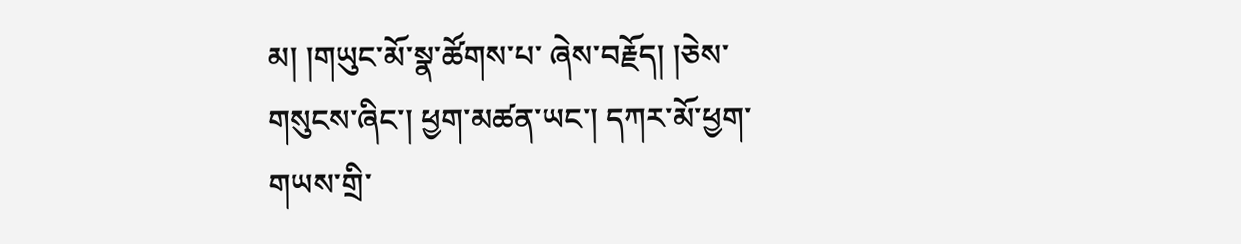མ། །གཡུང་མོ་སྣ་ཚོགས་པ་ ཞེས་བརྗོད། །ཅེས་གསུངས་ཞིང་། ཕྱག་མཚན་ཡང་། དཀར་མོ་ཕྱག་གཡས་གྲི་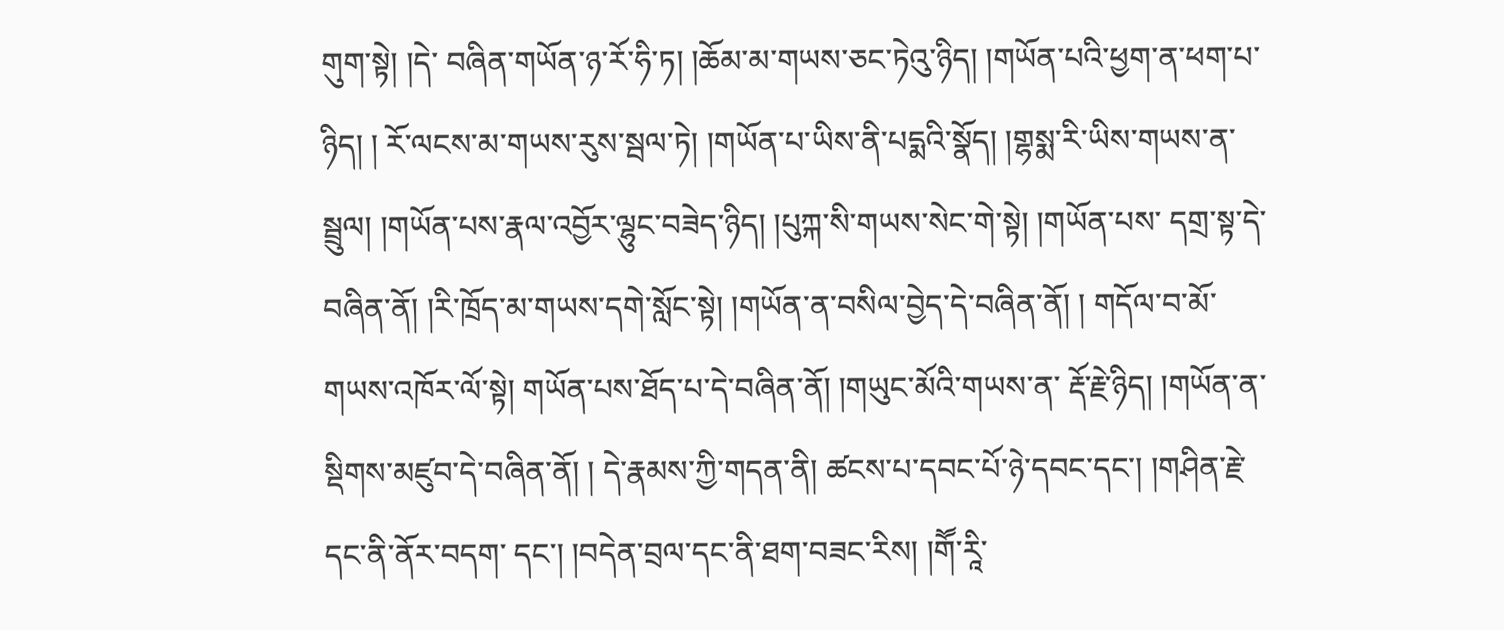གུག་སྟེ། །དེ་ བཞིན་གཡོན་ཉ་རོ་ཧི་ཏ། །ཆོམ་མ་གཡས་ཅང་ཏེའུ་ཉིད། །གཡོན་པའི་ཕྱག་ན་ཕག་པ་ཉིད། ། རོ་ལངས་མ་གཡས་རུས་སྦལ་ཏེ། །གཡོན་པ་ཡིས་ནི་པདྨའི་སྣོད། །གྷསྨ་རི་ཡིས་གཡས་ན་ སྦྲུལ། །གཡོན་པས་རྣལ་འབྱོར་ལྷུང་བཟེད་ཉིད། །པུཀྐ་སི་གཡས་སེང་གེ་སྟེ། །གཡོན་པས་ དགྲ་སྟ་དེ་བཞིན་ནོ། །རི་ཁྲོད་མ་གཡས་དགེ་སློང་སྟེ། །གཡོན་ན་བསིལ་བྱེད་དེ་བཞིན་ནོ། ། གདོལ་བ་མོ་གཡས་འཁོར་ལོ་སྟེ། གཡོན་པས་ཐོད་པ་དེ་བཞིན་ནོ། །གཡུང་མོའི་གཡས་ན་ རྡོ་རྗེ་ཉིད། །གཡོན་ན་སྡིགས་མཛུབ་དེ་བཞིན་ནོ། ། དེ་རྣམས་ཀྱི་གདན་ནི། ཚངས་པ་དབང་པོ་ཉེ་དབང་དང་། །གཤིན་རྗེ་དང་ནི་ནོར་བདག་ དང་། །བདེན་བྲལ་དང་ནི་ཐག་བཟང་རིས། །གཽ་རཱི་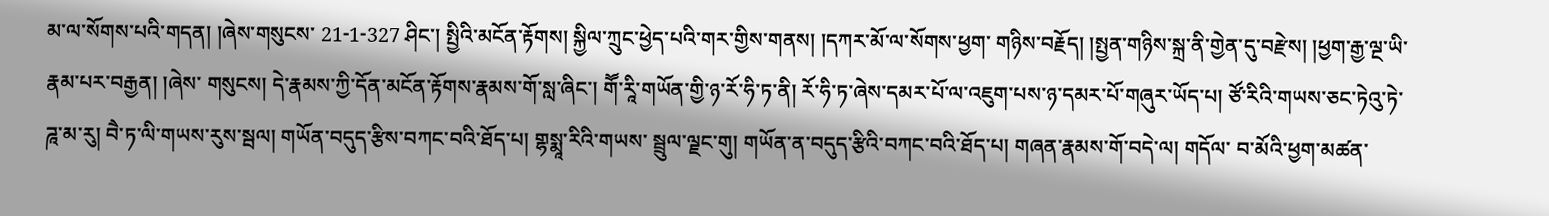མ་ལ་སོགས་པའི་གདན། །ཞེས་གསུངས་ 21-1-327 ཤིང་། སྤྱིའི་མངོན་རྟོགས། སྐྱིལ་ཀྲུང་ཕྱེད་པའི་གར་གྱིས་གནས། །དཀར་མོ་ལ་སོགས་ཕྱག་ གཉིས་བརྗོད། །སྤྱན་གཉིས་སྐྲ་ནི་གྱེན་དུ་བརྫེས། །ཕྱག་རྒྱ་ལྔ་ཡི་རྣམ་པར་བརྒྱན། །ཞེས་ གསུངས། དེ་རྣམས་ཀྱི་དོན་མངོན་རྟོགས་རྣམས་གོ་སླ་ཞིང་། གཽ་རཱི་གཡོན་གྱི་ཉ་རོ་ཧི་ཏ་ནི། རོ་ཧི་ཏ་ཞེས་དམར་པོ་ལ་འཇུག་པས་ཉ་དམར་པོ་གཞུར་ཡོད་པ། ཙོ་རིའི་གཡས་ཅང་ཏེའུ་ཏེ་ ཌཱ་མ་རུ། བཻ་ཏ་ལི་གཡས་རུས་སྦལ། གཡོན་བདུད་རྩིས་བཀང་བའི་ཐོད་པ། གྷསྨཱ་རིའི་གཡས་ སྦྲུལ་ལྗང་གུ། གཡོན་ན་བདུད་རྩིའི་བཀང་བའི་ཐོད་པ། གཞན་རྣམས་གོ་བདེ་ལ། གདོལ་ བ་མོའི་ཕྱག་མཚན་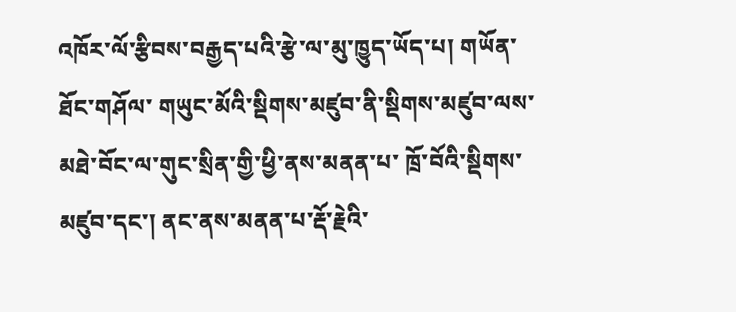འཁོར་ལོ་རྩིབས་བརྒྱད་པའི་རྩེ་ལ་མུ་ཁྱུད་ཡོད་པ། གཡོན་ཐོང་གཤོལ་ གཡུང་མོའི་སྡིགས་མཛུབ་ནི་སྡིགས་མཛུབ་ལས་མཐེ་བོང་ལ་གུང་སྲིན་གྱི་ཕྱི་ནས་མནན་པ་ ཁྲོ་བོའི་སྡིགས་མཛུབ་དང་། ནང་ནས་མནན་པ་རྡོ་རྗེའི་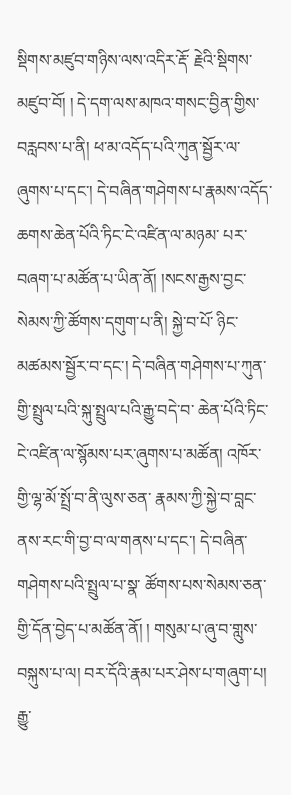སྡིགས་མཛུབ་གཉིས་ལས་འདིར་རྡོ་ རྗེའི་སྡིགས་མཛུབ་བོ། ། དེ་དག་ལས་མཁའ་གསང་བྱིན་གྱིས་བརླབས་པ་ནི། ཕ་མ་འདོད་པའི་ཀུན་སྦྱོར་ལ་ ཞུགས་པ་དང་། དེ་བཞིན་གཤེགས་པ་རྣམས་འདོད་ཆགས་ཆེན་པོའི་ཏིང་ངེ་འཛིན་ལ་མཉམ་ པར་བཞག་པ་མཚོན་པ་ཡིན་ནོ། །སངས་རྒྱས་བྱང་སེམས་ཀྱི་ཚོགས་དགུག་པ་ནི། སྐྱེ་བ་པོ་ ཉིང་མཚམས་སྦྱོར་བ་དང་། དེ་བཞིན་གཤེགས་པ་ཀུན་གྱི་སྤྲུལ་པའི་སྐུ་སྤྲུལ་པའི་རྒྱུ་བདེ་བ་ ཆེན་པོའི་ཏིང་ངེ་འཛིན་ལ་སྙོམས་པར་ཞུགས་པ་མཚོན། འཁོར་གྱི་ལྷ་མོ་སྤྲོ་བ་ནི་ལུས་ཅན་ རྣམས་ཀྱི་སྐྱེ་བ་བླང་ནས་རང་གི་བྱ་བ་ལ་གནས་པ་དང་། དེ་བཞིན་གཤེགས་པའི་སྤྲུལ་པ་སྣ་ ཚོགས་པས་སེམས་ཅན་གྱི་དོན་བྱེད་པ་མཚོན་ནོ། ། གསུམ་པ་ཞུ་བ་གླུས་བསྐུས་པ་ལ། བར་དོའི་རྣམ་པར་ཤེས་པ་གཞུག་པ། རྒྱུ་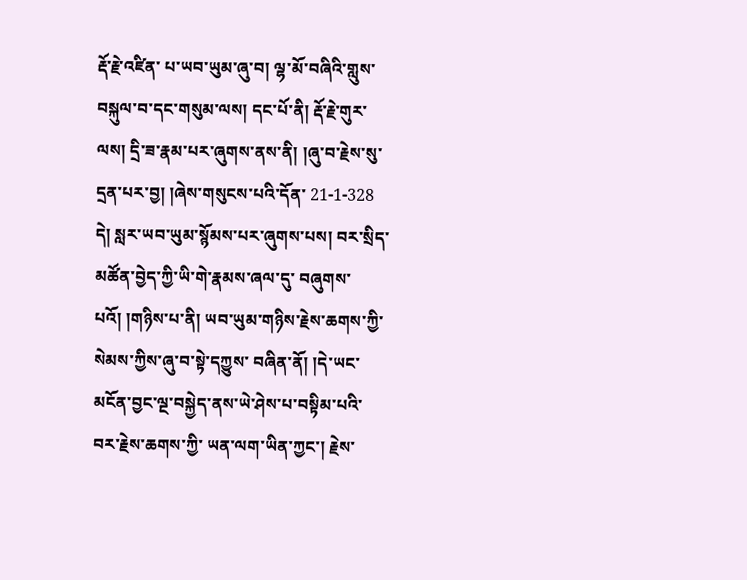རྡོ་རྗེ་འཛིན་ པ་ཡབ་ཡུམ་ཞུ་བ། ལྷ་མོ་བཞིའི་གླུས་བསྐུལ་བ་དང་གསུམ་ལས། དང་པོ་ནི། རྡོ་རྗེ་གུར་ ལས། དྲི་ཟ་རྣམ་པར་ཞུགས་ནས་ནི། །ཞུ་བ་རྗེས་སུ་དྲན་པར་བྱ། །ཞེས་གསུངས་པའི་དོན་ 21-1-328 དེ། སླར་ཡབ་ཡུམ་སྙོམས་པར་ཞུགས་པས། བར་སྲིད་མཚོན་བྱེད་ཀྱི་ཡི་གེ་རྣམས་ཞལ་དུ་ བཞུགས་པའོ། །གཉིས་པ་ནི། ཡབ་ཡུམ་གཉིས་རྗེས་ཆགས་ཀྱི་སེམས་ཀྱིས་ཞུ་བ་སྟེ་དཀྱུས་ བཞིན་ནོ། །དེ་ཡང་མངོན་བྱང་ལྔ་བསྐྱེད་ནས་ཡེ་ཤེས་པ་བསྟིམ་པའི་བར་རྗེས་ཆགས་ཀྱི་ ཡན་ལག་ཡིན་ཀྱང་། རྗེས་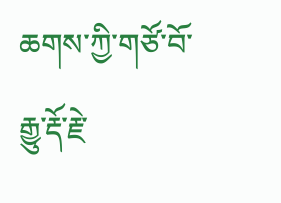ཆགས་ཀྱི་གཙོ་བོ་རྒྱུ་རྡོ་རྗེ་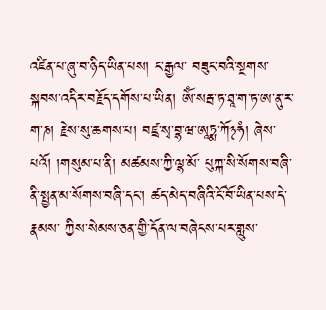འཛིན་པ་ཞུ་བ་ཉིད་ཡིན་པས། ང་རྒྱལ་ བཟུང་བའི་སྔགས་སྐབས་འདིར་བརྗོད་དགོས་པ་ཡིན། ༀ་སརྦ་ཏ་ཐཱ་ག་ཏ་ཨ་ནུ་ར་ག་ཎ། རྗེས་སུ་ཆགས་པ། བཛྲ་སྭ་བྷ་ཝ་ཨཱཏྨ་ཀོ྅ཧཾ། ཞེས་པའོ། །གསུམ་པ་ནི། མཚམས་ཀྱི་ལྷ་མོ་ པུཀྐ་སི་སོགས་བཞི་ནི་སྤྱན་མ་སོགས་བཞི་དང་། ཚད་མེད་བཞིའི་ངོ་བོ་ཡིན་པས་དེ་རྣམས་ ཀྱིས་སེམས་ཅན་གྱི་དོན་ལ་བཞེངས་པར་གླུས་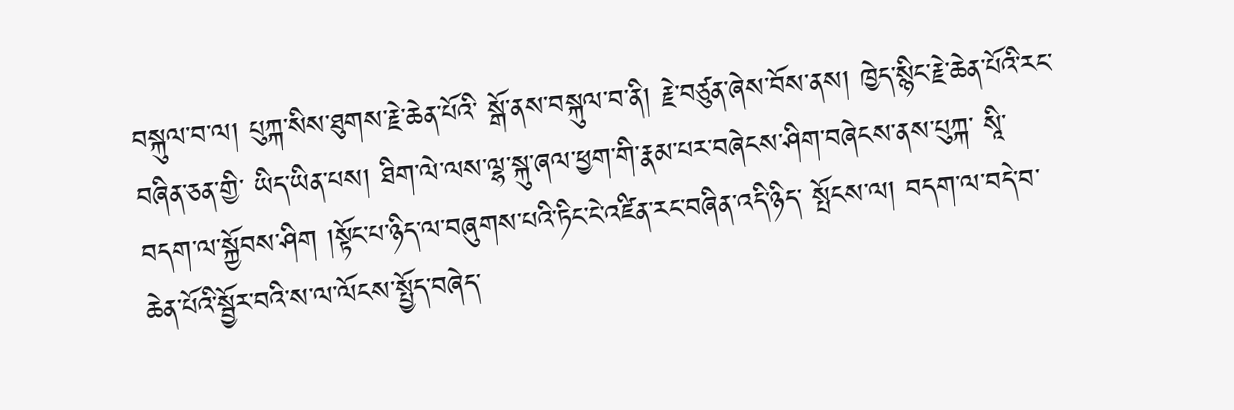བསྐུལ་བ་ལ། པུཀྐ་སིས་ཐུགས་རྗེ་ཆེན་པོའི་ སྒོ་ནས་བསྐུལ་བ་ནི། རྗེ་བཙུན་ཞེས་བོས་ནས། ཁྱེད་སྙིང་རྗེ་ཆེན་པོའི་རང་བཞིན་ཅན་གྱི་ ཡིད་ཡིན་པས། ཐིག་ལེ་ལས་ལྷ་སྐུ་ཞལ་ཕྱག་གི་རྣམ་པར་བཞེངས་ཤིག་བཞེངས་ནས་པུཀྐ་ སཱི་བདག་ལ་སྐྱོབས་ཤིག །སྟོང་པ་ཉིད་ལ་བཞུགས་པའི་ཏིང་ངེ་འཛིན་རང་བཞིན་འདི་ཉིད་ སྤོངས་ལ། བདག་ལ་བདེ་བ་ཆེན་པོའི་སྦྱོར་བའི་ས་ལ་ལོངས་སྤྱོད་བཞེད་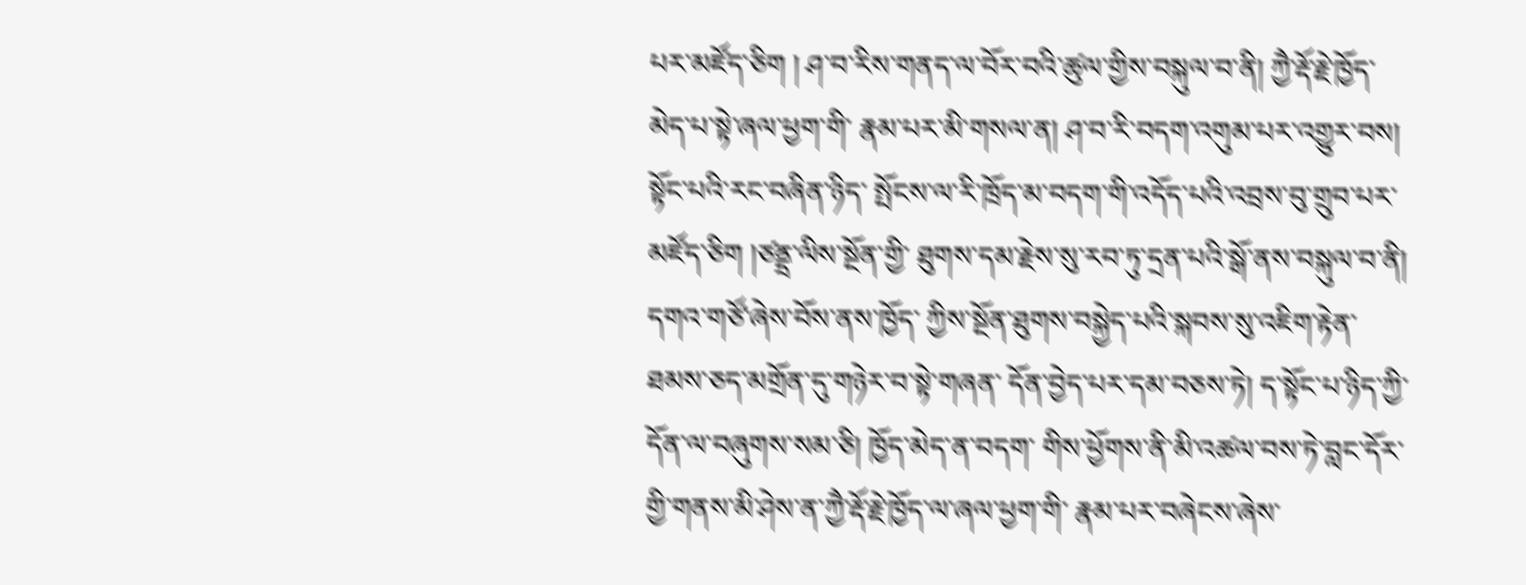པར་མཛོད་ཅིག ། ཤ་བ་རིས་གནད་ལ་བོར་བའི་ཚུལ་གྱིས་བསྐུལ་བ་ནི། ཀྱཻ་རྡོ་རྗེ་ཁྱོད་མེད་པ་སྟེ་ཞལ་ཕྱག་གི་ རྣམ་པར་མི་གསལ་ན། ཤ་བ་རི་བདག་འགུམ་པར་འགྱུར་བས། སྟོང་པའི་རང་བཞིན་ཉིད་ སྤོངས་ལ་རི་ཁྲོད་མ་བདག་གི་འདོད་པའི་འབྲས་བུ་གྲུབ་པར་མཛོད་ཅིག །ཙནྡྲ་ལིས་སྔོན་གྱི་ ཐུགས་དམ་རྗེས་སུ་རབ་ཏུ་དྲན་པའི་སྒོ་ནས་བསྐུལ་བ་ནི། དགའ་གཙོ་ཞེས་བོས་ནས་ཁྱོད་ ཀྱིས་སྔོན་ཐུགས་བསྐྱེད་པའི་སྐབས་སུ་འཇིག་རྟེན་ཐམས་ཅད་མགྲོན་དུ་གཉེར་བ་སྟེ་གཞན་ དོན་བྱེད་པར་དམ་བཅས་ཏེ། ད་སྟོང་པ་ཉིད་ཀྱི་དོན་ལ་བཞུགས་སམ་ཅི། ཁྱོད་མེད་ན་བདག་ གིས་ཕྱོགས་ནི་མི་འཚལ་བས་ཏེ་བླང་དོར་གྱི་གནས་མི་ཤེས་ན་ཀྱཻ་རྡོ་རྗེ་ཁྱོད་ལ་ཞལ་ཕྱག་གི་ རྣམ་པར་བཞེངས་ཞེས་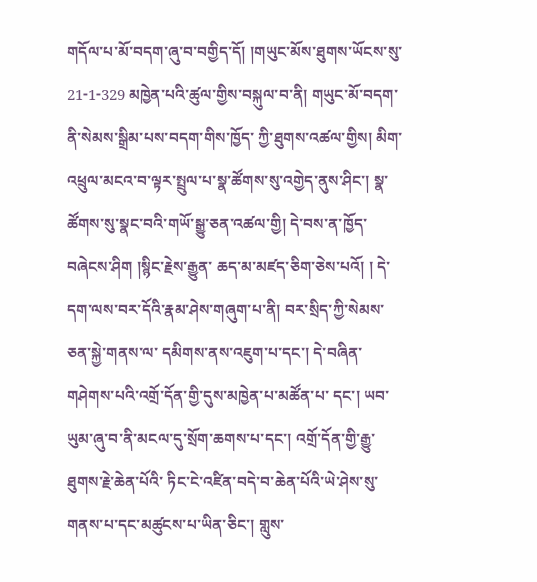གདོལ་པ་མོ་བདག་ཞུ་བ་བགྱིད་དོ། །གཡུང་མོས་ཐུགས་ཡོངས་སུ་ 21-1-329 མཁྱེན་པའི་ཚུལ་གྱིས་བསྐུལ་བ་ནི། གཡུང་མོ་བདག་ནི་སེམས་སྒྲིམ་པས་བདག་གིས་ཁྱོད་ ཀྱི་ཐུགས་འཚལ་གྱིས། མིག་འཕྲུལ་མངའ་བ་ལྟར་སྤྲུལ་པ་སྣ་ཚོགས་སུ་འགྱེད་ནུས་ཤིང་། སྣ་ཚོགས་སུ་སྣང་བའི་གཡོ་སྒྱུ་ཅན་འཚལ་གྱི། དེ་བས་ན་ཁྱོད་བཞེངས་ཤིག །སྙིང་རྗེས་རྒྱུན་ ཆད་མ་མཛད་ཅིག་ཅེས་པའོ། ། དེ་དག་ལས་བར་དོའི་རྣམ་ཤེས་གཞུག་པ་ནི། བར་སྲིད་ཀྱི་སེམས་ཅན་སྐྱེ་གནས་ལ་ དམིགས་ནས་འཇུག་པ་དང་། དེ་བཞིན་གཤེགས་པའི་འགྲོ་དོན་གྱི་དུས་མཁྱེན་པ་མཚོན་པ་ དང་། ཡབ་ཡུམ་ཞུ་བ་ནི་མངལ་དུ་སྲོག་ཆགས་པ་དང་། འགྲོ་དོན་གྱི་རྒྱུ་ཐུགས་རྗེ་ཆེན་པོའི་ ཏིང་ངེ་འཛིན་བདེ་བ་ཆེན་པོའི་ཡེ་ཤེས་སུ་གནས་པ་དང་མཚུངས་པ་ཡིན་ཅིང་། གླུས་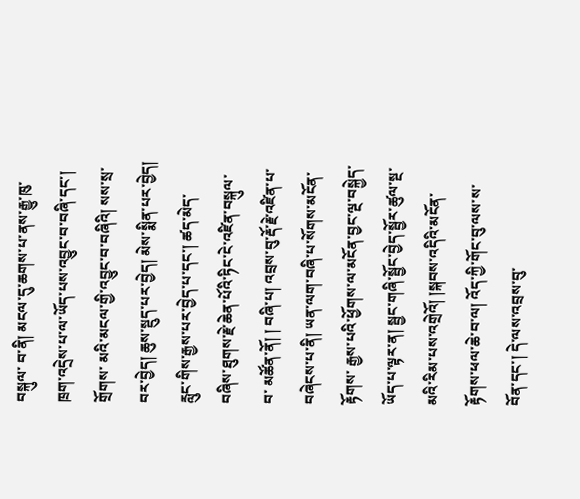བསྐུལ་ བ་ནི། མངལ་དུ་ཆགས་པ་ནས་རྒྱུ་ཁུ་ཁྲག་འདྲེས་པ་ལ་ཡོད་པས་འབྱུང་བ་བཞི་དང་། གྲོགས་ མའི་མངལ་གྱི་འབྱུང་བ་བཞིའི། སས་སྲ་བར་བྱེད། ཆུས་སྡུད་པར་བྱེད། མེས་སྨིན་པར་བྱེད། རླུང་གིས་རྒྱས་པར་བྱེད་པ་དང་། ཚད་མེད་བཞིས་ཐུགས་རྗེ་ཆེན་པོའི་ཏིང་ངེ་འཛིན་བསྐུལ་བ་ མཚོན་ནོ། ། བཞི་པ། འབྲས་བུ་རྡོ་རྗེ་འཛིན་པ་བཞེངས་པ་ནི། ཡན་ལག་བཞི་པ་སོགས་མངོན་རྟོགས་ རྒྱས་པའི་ཕྱོགས་ལ་མངོན་བྱང་ལྔ་བསྐྱེད་ཡོད་པ་ལྟར་ན། སྦྱང་གཞི་སྦྱོང་བྱེད་སྦྱོར་ཚུལ་སྔ་ མའི་རིམ་པས་འགྲེའོ། །སྐབས་འདིའི་མངོན་རྟོགས་ཕལ་ཆེ་བ་ལ། འོད་ཀྱི་གོང་བུ་ལས་ས་ བོན་དང་། དེ་ལས་འབྲས་བུ་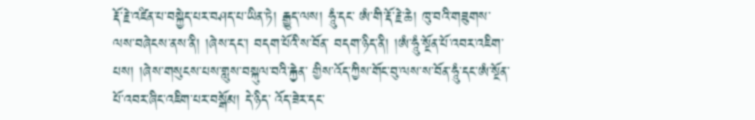རྡོ་རྗེ་འཛིན་པ་བསྐྱེད་པར་བཤད་པ་ཡིན་ཏེ། རྒྱུད་ལས། ཧཱུཾ་དང་ ཨཾ་གི་རྡོ་རྗེ་ཆེ། ཁུ་བའི་གཟུགས་ལས་བཞེངས་ནས་ནི། །ཞེས་དང་། བདག་པོའི་ས་བོན་ བདག་ཉིད་ནི། །ཨཾ་ཧཱུཾ་སྔོན་པོ་འབར་འཇིག་པས། །ཞེས་གསུངས་པས་གླུས་བསྐུལ་བའི་རྐྱེན་ གྱིས་འོད་ཀྱིས་གོང་བུ་ལས་ས་བོན་ཧཱུཾ་དང་ཨཾ་སྔོན་པོ་འབར་ཞིང་འཇིག་པར་བསྒོམ། དེ་ཉིད་ འོད་ཟེར་དང་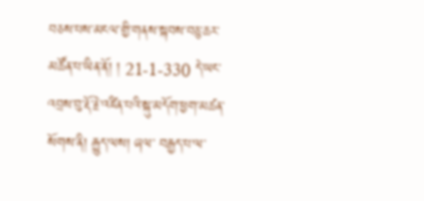བཅས་པས་མངལ་གྱི་གནས་སྐབས་བཅུ་ཆར་མཚོན་པ་ཡིན་ནོ། ། 21-1-330 དེ་ཡང་འབྲས་བུ་རྡོ་རྗེ་འཛིན་པའི་སྐུ་མདོག་ཕྱག་མཚན་སོགས་ནི། རྒྱུད་ལས། ཞལ་ བརྒྱད་པ་ལ་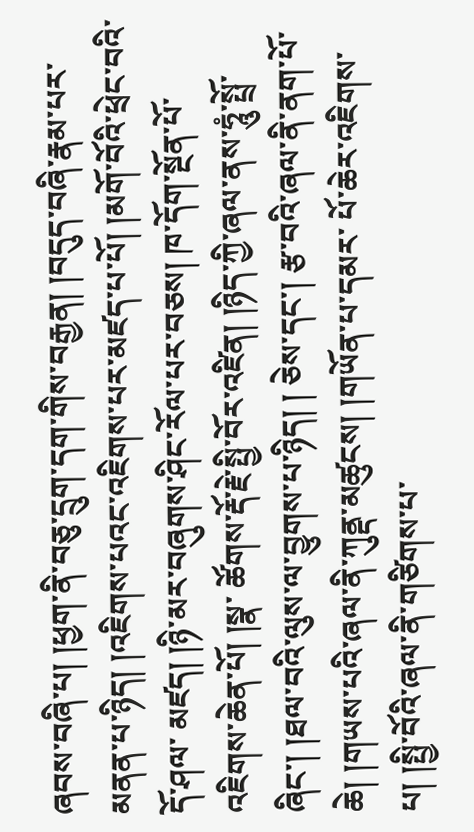ཞབས་བཞི་པ། །ཕྱག་ནི་བཅུ་དྲུག་དག་གིས་བརྒྱན། །བདུད་བཞི་རྣམ་པར་ མནན་པ་ཉིད། །འཇིགས་པའང་འཇིགས་པར་མཛད་པ་པོ། །མགོ་བོའི་ཕྲེང་བའི་དོ་ཤལ་ མཛད། །ཉི་མར་བཞུགས་ཤིང་རོལ་པར་བཅས། ཁ་དོག་སྔོན་པོ་འཇིགས་ཆེན་པོ། །སྣ་ ཚོགས་རྡོ་རྗེ་སྤྱི་བོར་འཛིན། །ཉིད་ཀྱི་ཞལ་ནས་ཧཱུཾ་སྤྲོ་ཞིང་། །ཐལ་བའི་ལུས་ལ་བྱུགས་པ་ཉིད། ། ཅེས་དང་། རྩ་བའི་ཞལ་ནི་ནག་པོ་ཆེ། །གཡས་པའི་ཞལ་ནི་ཀུནྡ་མཚུངས། །གཡོན་པ་དམར་ པོ་ཆེར་འཇིགས་པ། །སྤྱི་བོའི་ཞལ་ནི་གཙིགས་པ་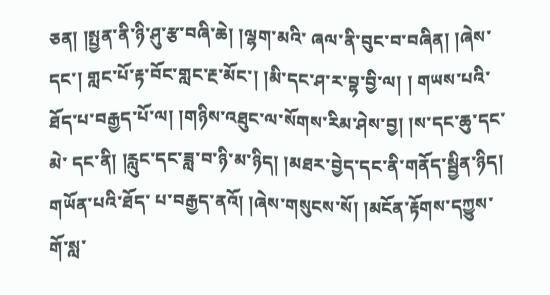ཅན། །སྤྱན་ནི་ཉི་ཤུ་རྩ་བཞི་ཆེ། །ལྷག་མའི་ ཞལ་ནི་བུང་བ་བཞིན། །ཞེས་དང་། གླང་པོ་རྟ་བོང་གླང་རྔ་མོང་། །མི་དང་ཤ་ར་བྷ་བྱི་ལ། ། གཡས་པའི་ཐོད་པ་བརྒྱད་པོ་ལ། །གཉིས་འཐུང་ལ་སོགས་རིམ་ཤེས་བྱ། །ས་དང་ཆུ་དང་མེ་ དང་ནི། །རླུང་དང་ཟླ་བ་ཉི་མ་ཉིད། །མཐར་བྱེད་དང་ནི་གནོད་སྦྱིན་ཉིད། གཡོན་པའི་ཐོད་ པ་བརྒྱད་ནའོ། །ཞེས་གསུངས་སོ། །མངོན་རྟོགས་དཀྱུས་གོ་སླ་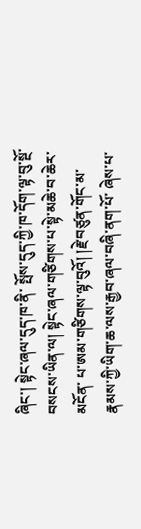ཞིང་། སྟེང་ཞལ་དུད་ཁ་ནི་ སྤོས་དུད་ཀྱི་ཁ་དོག་ལྟ་བུ་སྔོ་བསངས་ཡིན་ལ། སྟེང་ཞལ་གཙིགས་པ་སྟེ་མཆེ་བ་ཆེར་མངོན་ པ་ཨམ་གཙིགས་ལྟ་བུའོ། །རྗེ་བཙུན་གོང་མ་རྣམས་ཀྱི་ཡིག་ཆ་ལས་རྒྱབ་ཞལ་བཞི་ནག་པོ་ ཞེས་པ་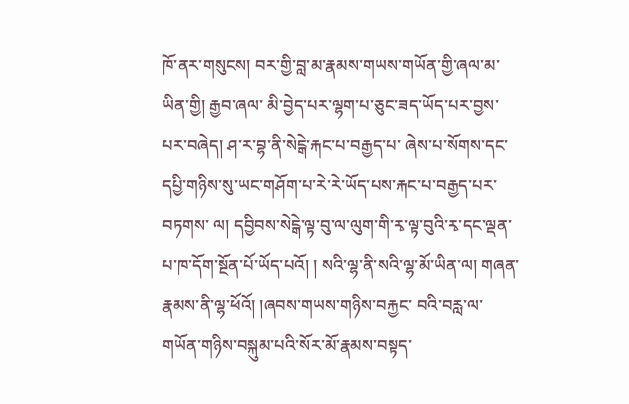ཁོ་ནར་གསུངས། བར་གྱི་བླ་མ་རྣམས་གཡས་གཡོན་གྱི་ཞལ་མ་ཡིན་གྱི། རྒྱབ་ཞལ་ མི་བྱེད་པར་ལྷག་པ་ཅུང་ཟད་ཡོད་པར་བྱས་པར་བཞེད། ཤ་ར་བྷ་ནི་སེངྒེ་རྐང་པ་བརྒྱད་པ་ ཞེས་པ་སོགས་དང་དཔྱི་གཉིས་སུ་ཡང་གཤོག་པ་རེ་རེ་ཡོད་པས་རྐང་པ་བརྒྱད་པར་བཏགས་ ལ། དབྱིབས་སེངྒེ་ལྟ་བུ་ལ་ལུག་གི་རྭ་ལྟ་བུའི་རྭ་དང་ལྡན་པ་ཁ་དོག་སྔོན་པོ་ཡོད་པའོ། ། སའི་ལྷ་ནི་སའི་ལྷ་མོ་ཡིན་ལ། གཞན་རྣམས་ནི་ལྷ་ཕོའོ། །ཞབས་གཡས་གཉིས་བརྐྱང་ བའི་བརླ་ལ་གཡོན་གཉིས་བསྐུམ་པའི་སོར་མོ་རྣམས་བསྟད་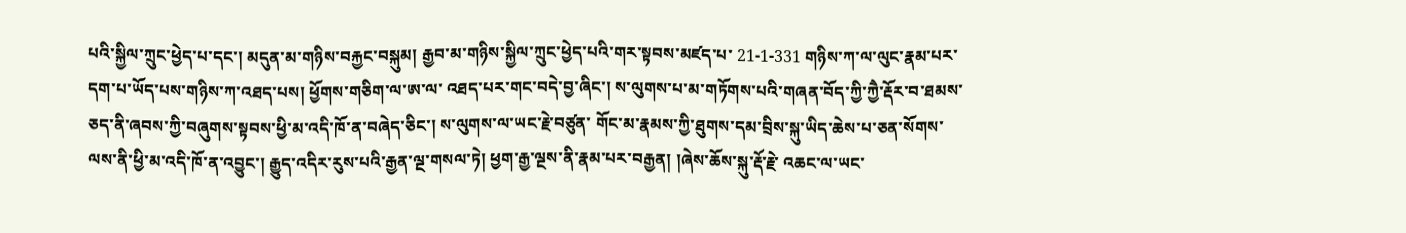པའི་སྐྱིལ་ཀྲུང་ཕྱེད་པ་དང་། མདུན་མ་གཉིས་བརྐྱང་བསྐུམ། རྒྱབ་མ་གཉིས་སྐྱིལ་ཀྲུང་ཕྱེད་པའི་གར་སྟབས་མཛད་པ་ 21-1-331 གཉིས་ཀ་ལ་ལུང་རྣམ་པར་དག་པ་ཡོད་པས་གཉིས་ཀ་འཐད་པས། ཕྱོགས་གཅིག་ལ་ཨ་ལ་ འཐད་པར་གང་བདེ་བྱ་ཞིང་། ས་ལུགས་པ་མ་གཏོགས་པའི་གཞན་བོད་ཀྱི་ཀྱཻ་རྡོར་བ་ཐམས་ ཅད་ནི་ཞབས་ཀྱི་བཞུགས་སྟབས་ཕྱི་མ་འདི་ཁོ་ན་བཞེད་ཅིང་། ས་ལུགས་ལ་ཡང་རྗེ་བཙུན་ གོང་མ་རྣམས་ཀྱི་ཐུགས་དམ་བྲིས་སྐུ་ཡིད་ཆེས་པ་ཅན་སོགས་ལས་ནི་ཕྱི་མ་འདི་ཁོ་ན་འབྱུང་། རྒྱུད་འདིར་རུས་པའི་རྒྱན་ལྔ་གསལ་ཏེ། ཕྱག་རྒྱ་ལྔས་ནི་རྣམ་པར་བརྒྱན། །ཞེས་ཆོས་སྐུ་རྡོ་རྗེ་ འཆང་ལ་ཡང་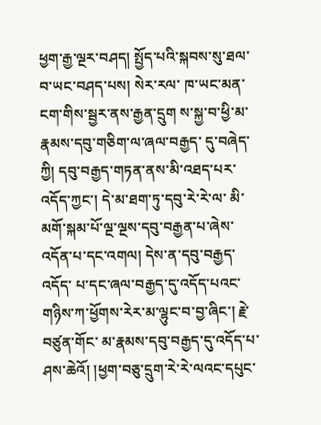ཕྱག་རྒྱ་ལྔར་བཤད། སྤྱོད་པའི་སྐབས་སུ་ཐལ་བ་ཡང་བཤད་པས། སེར་རལ་ ཁ་ཡང་མན་ངག་གིས་སྦྱར་ནས་རྒྱན་དྲུག ས་སྐྱ་བ་ཕྱི་མ་རྣམས་དབུ་གཅིག་ལ་ཞལ་བརྒྱད་ དུ་བཞེད་ཀྱི། དབུ་བརྒྱད་གཏན་ནས་མི་འཐད་པར་འདོད་ཀྱང་། དེ་མ་ཐག་ཏུ་དབུ་རེ་རེ་ལ་ མི་མགོ་སྐམ་པོ་ལྔ་ལྔས་དབུ་བརྒྱན་པ་ཞེས་འདོན་པ་དང་འགལ། དེས་ན་དབུ་བརྒྱད་འདོད་ པ་དང་ཞལ་བརྒྱད་དུ་འདོད་པའང་གཉིས་ཀ་ཕྱོགས་རེར་མ་ལྷུང་བ་བྱ་ཞིང་། རྗེ་བཙུན་གོང་ མ་རྣམས་དབུ་བརྒྱད་དུ་འདོད་པ་ཤས་ཆེའོ། །ཕྱག་བཅུ་དྲུག་རེ་རེ་ལའང་དཔུང་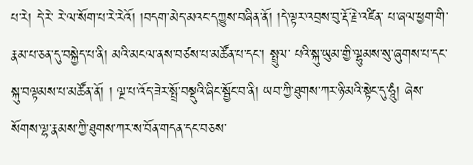པ་རེ། དེ་རེ་ རེ་ལ་སོག་པ་རེ་རེའོ། །བདག་མེད་མའང་དཀྱུས་བཞིན་ནོ། །དེ་ལྟར་འབྲས་བུ་རྡོ་རྗེ་འཛིན་ པ་ཞལ་ཕྱག་གི་རྣམ་པ་ཅན་དུ་བསྐྱེད་པ་ནི། མའི་མངལ་ནས་བཙས་པ་མཚོན་པ་དང་། སྤྲུལ་ པའི་སྐུ་ཡུམ་གྱི་ལྷུམས་སུ་ཞུགས་པ་དང་སྐུ་བལྟམས་པ་མཚོན་ནོ། ། ལྔ་པ་འོད་ཟེར་སྤྲོ་བསྡུའི་ཞིང་སྦྱོང་བ་ནི། ཡབ་ཀྱི་ཐུགས་ཀར་ཉི་མའི་སྟེང་དུ་ཧཱུཾ། ཞེས་ སོགས་ལྷ་རྣམས་ཀྱི་ཐུགས་ཀར་ས་བོན་གདན་དང་བཅས་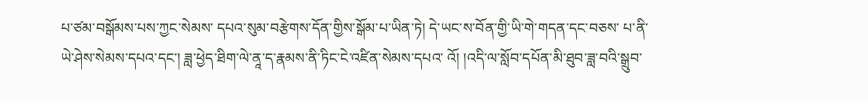པ་ཙམ་བསྒོམས་པས་ཀྱང་སེམས་ དཔའ་སུམ་བརྩེགས་དོན་གྱིས་སྒོམ་པ་ཡིན་ཏེ། དེ་ཡང་ས་བོན་གྱི་ཡི་གེ་གདན་དང་བཅས་ པ་ནི་ཡེ་ཤེས་སེམས་དཔའ་དང་། ཟླ་ཕྱེད་ཐིག་ལེ་ནཱ་ད་རྣམས་ནི་ཏིང་ངེ་འཛིན་སེམས་དཔའ་ འོ། །འདི་ལ་སློབ་དཔོན་མི་ཐུབ་ཟླ་བའི་སྒྲུབ་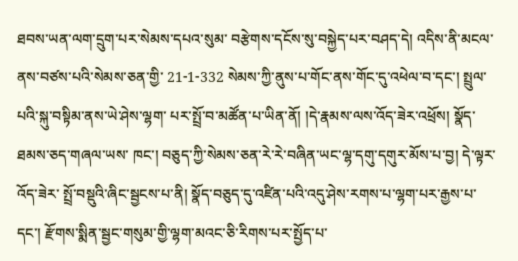ཐབས་ཡན་ལག་དྲུག་པར་སེམས་དཔའ་སུམ་ བརྩེགས་དངོས་སུ་བསྐྱེད་པར་བཤད་དེ། འདིས་ནི་མངལ་ནས་བཙས་པའི་སེམས་ཅན་གྱི་ 21-1-332 སེམས་ཀྱི་ནུས་པ་གོང་ནས་གོང་དུ་འཕེལ་བ་དང་། སྤྲུལ་པའི་སྐུ་བསྟིམ་ནས་ཡེ་ཤེས་ལྷག་ པར་སྤྲོ་བ་མཚོན་པ་ཡིན་ནོ། །དེ་རྣམས་ལས་འོད་ཟེར་འཕྲོས། སྣོད་ཐམས་ཅད་གཞལ་ཡས་ ཁང་། བཅུད་ཀྱི་སེམས་ཅན་རེ་རེ་བཞིན་ཡང་ལྷ་དགུ་དགུར་མོས་པ་བྱ། དེ་ལྟར་འོད་ཟེར་ སྤྲོ་བསྡུའི་ཞིང་སྦྱངས་པ་ནི། སྣོད་བཅུད་དུ་འཛིན་པའི་འདུ་ཤེས་རགས་པ་ལྷག་པར་རྒྱས་པ་ དང་། རྫོགས་སྨིན་སྦྱང་གསུམ་གྱི་ལྷག་མའང་ཅི་རིགས་པར་སྤྱོད་པ་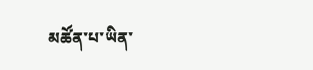མཚོན་པ་ཡིན་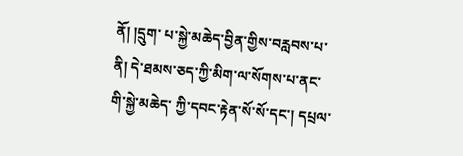ནོ། །དྲུག་ པ་སྐྱེ་མཆེད་བྱིན་གྱིས་བརླབས་པ་ནི། དེ་ཐམས་ཅད་ཀྱི་མིག་ལ་སོགས་པ་ནང་གི་སྐྱེ་མཆེད་ ཀྱི་དབང་རྟེན་སོ་སོ་དང་། དཔྲལ་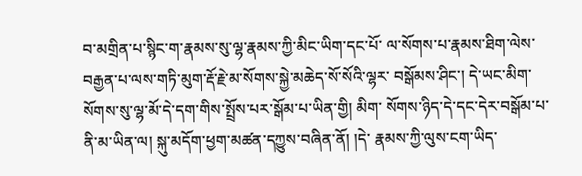བ་མགྲིན་པ་སྙིང་ག་རྣམས་སུ་ལྷ་རྣམས་ཀྱི་མིང་ཡིག་དང་པོ་ ལ་སོགས་པ་རྣམས་ཐིག་ལེས་བརྒྱན་པ་ལས་གཏི་མུག་རྡོ་རྗེ་མ་སོགས་སྐྱེ་མཆེད་སོ་སོའི་ལྷར་ བསྒོམས་ཤིང་། དེ་ཡང་མིག་སོགས་སུ་ལྷ་མོ་དེ་དག་གིས་སྤྲོས་པར་སྒོམ་པ་ཡིན་གྱི། མིག་ སོགས་ཉིད་དེ་དང་དེར་བསྒོམ་པ་ནི་མ་ཡིན་ལ། སྐུ་མདོག་ཕྱག་མཚན་དཀྱུས་བཞིན་ནོ། །དེ་ རྣམས་ཀྱི་ལུས་ངག་ཡིད་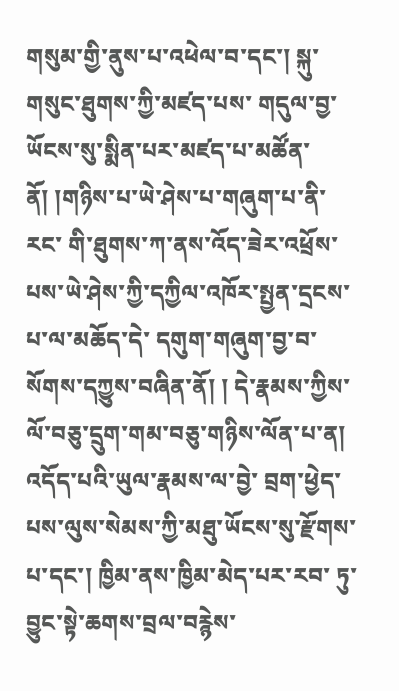གསུམ་གྱི་ནུས་པ་འཕེལ་བ་དང་། སྐུ་གསུང་ཐུགས་ཀྱི་མཛད་པས་ གདུལ་བྱ་ཡོངས་སུ་སྨིན་པར་མཛད་པ་མཚོན་ནོ། །གཉིས་པ་ཡེ་ཤེས་པ་གཞུག་པ་ནི་རང་ གི་ཐུགས་ཀ་ནས་འོད་ཟེར་འཕྲོས་པས་ཡེ་ཤེས་ཀྱི་དཀྱིལ་འཁོར་སྤྱན་དྲངས་པ་ལ་མཆོད་དེ་ དགུག་གཞུག་བྱ་བ་སོགས་དཀྱུས་བཞིན་ནོ། ། དེ་རྣམས་ཀྱིས་ལོ་བཅུ་དྲུག་གམ་བཅུ་གཉིས་ལོན་པ་ན། འདོད་པའི་ཡུལ་རྣམས་ལ་བྱེ་ བྲག་ཕྱེད་པས་ལུས་སེམས་ཀྱི་མཐུ་ཡོངས་སུ་རྫོགས་པ་དང་། ཁྱིམ་ནས་ཁྱིམ་མེད་པར་རབ་ ཏུ་བྱུང་སྟེ་ཆགས་བྲལ་བརྙེས་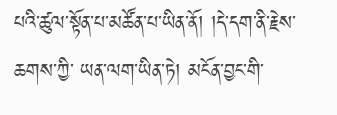པའི་ཚུལ་སྟོན་པ་མཚོན་པ་ཡིན་ནོ། །དེ་དག་ནི་རྗེས་ཆགས་ཀྱི་ ཡན་ལག་ཡིན་ཏེ། མངོན་བྱང་གི་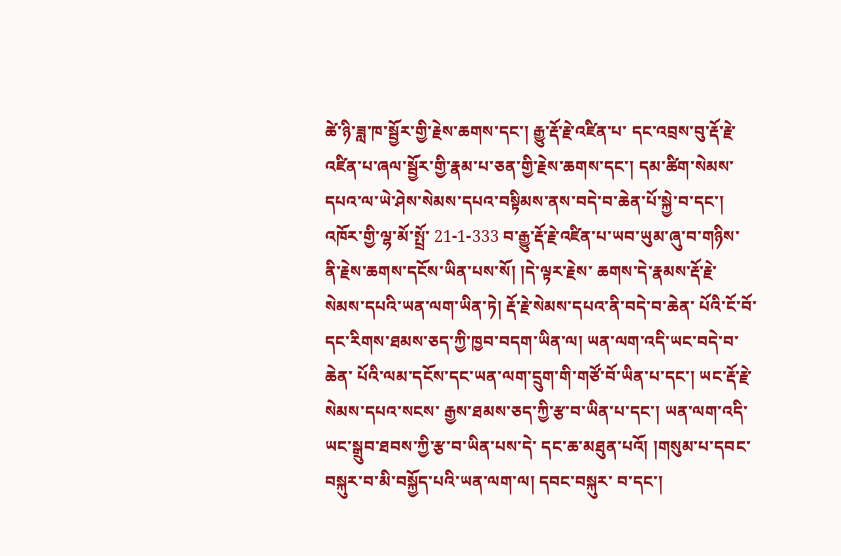ཚེ་ཉི་ཟླ་ཁ་སྦྱོར་གྱི་རྗེས་ཆགས་དང་། རྒྱུ་རྡོ་རྗེ་འཛིན་པ་ དང་འབྲས་བུ་རྡོ་རྗེ་འཛིན་པ་ཞལ་སྦྱོར་གྱི་རྣམ་པ་ཅན་གྱི་རྗེས་ཆགས་དང་། དམ་ཚིག་སེམས་ དཔའ་ལ་ཡེ་ཤེས་སེམས་དཔའ་བསྟིམས་ནས་བདེ་བ་ཆེན་པོ་སྐྱེ་བ་དང་། འཁོར་གྱི་ལྷ་མོ་སྤྲོ་ 21-1-333 བ་རྒྱུ་རྡོ་རྗེ་འཛིན་པ་ཡབ་ཡུམ་ཞུ་བ་གཉིས་ནི་རྗེས་ཆགས་དངོས་ཡིན་པས་སོ། །དེ་ལྟར་རྗེས་ ཆགས་དེ་རྣམས་རྡོ་རྗེ་སེམས་དཔའི་ཡན་ལག་ཡིན་ཏེ། རྡོ་རྗེ་སེམས་དཔའ་ནི་བདེ་བ་ཆེན་ པོའི་ངོ་བོ་དང་རིགས་ཐམས་ཅད་ཀྱི་ཁྱབ་བདག་ཡིན་ལ། ཡན་ལག་འདི་ཡང་བདེ་བ་ཆེན་ པོའི་ལམ་དངོས་དང་ཡན་ལག་དྲུག་གི་གཙོ་བོ་ཡིན་པ་དང་། ཡང་རྡོ་རྗེ་སེམས་དཔའ་སངས་ རྒྱས་ཐམས་ཅད་ཀྱི་རྩ་བ་ཡིན་པ་དང་། ཡན་ལག་འདི་ཡང་སྒྲུབ་ཐབས་ཀྱི་རྩ་བ་ཡིན་པས་དེ་ དང་ཆ་མཐུན་པའོ། །གསུམ་པ་དབང་བསྐུར་བ་མི་བསྐྱོད་པའི་ཡན་ལག་ལ། དབང་བསྐུར་ བ་དང་།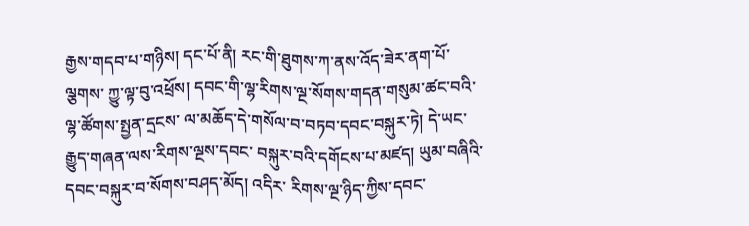རྒྱས་གདབ་པ་གཉིས། དང་པོ་ནི། རང་གི་ཐུགས་ཀ་ནས་འོད་ཟེར་ནག་པོ་ལྕགས་ ཀྱུ་ལྟ་བུ་འཕྲོས། དབང་གི་ལྷ་རིགས་ལྔ་སོགས་གདན་གསུམ་ཚང་བའི་ལྷ་ཚོགས་སྤྱན་དྲངས་ ལ་མཆོད་དེ་གསོལ་བ་བཏབ་དབང་བསྐུར་ཏེ། དེ་ཡང་རྒྱུད་གཞན་ལས་རིགས་ལྔས་དབང་ བསྐུར་བའི་དགོངས་པ་མཛད། ཡུམ་བཞིའི་དབང་བསྐུར་བ་སོགས་བཤད་མོད། འདིར་ རིགས་ལྔ་ཉིད་ཀྱིས་དབང་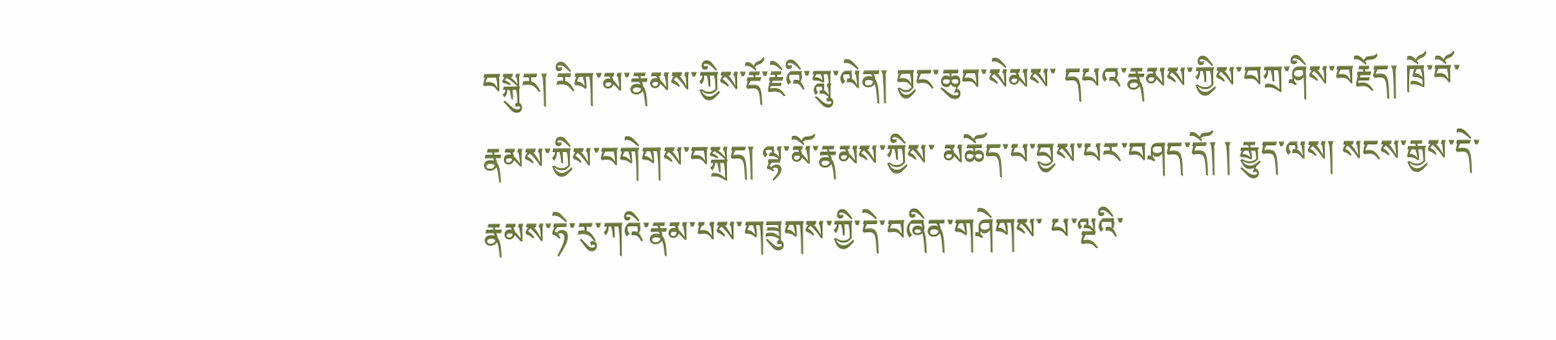བསྐུར། རིག་མ་རྣམས་ཀྱིས་རྡོ་རྗེའི་གླུ་ལེན། བྱང་ཆུབ་སེམས་ དཔའ་རྣམས་ཀྱིས་བཀྲ་ཤིས་བརྗོད། ཁྲོ་བོ་རྣམས་ཀྱིས་བགེགས་བསྐྲད། ལྷ་མོ་རྣམས་ཀྱིས་ མཆོད་པ་བྱས་པར་བཤད་དོ། ། རྒྱུད་ལས། སངས་རྒྱས་དེ་རྣམས་ཧེ་རུ་ཀའི་རྣམ་པས་གཟུགས་ཀྱི་དེ་བཞིན་གཤེགས་ པ་ལྔའི་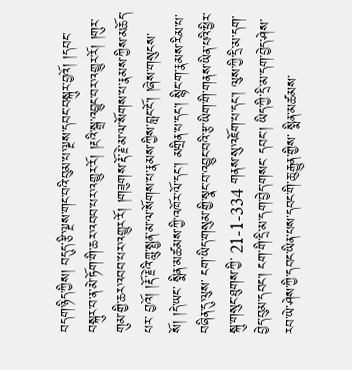བདག་ཉིད་ཀྱིས། བདུད་རྩི་ལྔས་གང་བའི་བུམ་པ་ལྔས་དབང་བསྐུར་བྱའོ། །དབང་ བསྐུར་བ་ན་མེ་ཏོག་གི་ཆར་འབབ་པར་འགྱུར་རོ། །རྔའི་སྒྲ་འབྱུང་བར་འགྱུར་རོ། །གུར་ གུམ་གྱི་ཆར་འབབ་པར་འགྱུར་རོ། །གཟུགས་རྡོ་རྗེ་མ་ལ་སོགས་པ་རྣམས་ཀྱིས་མཆོད་པར་ བྱའོ། །རྡོ་རྗེའི་གླུ་སྤྱན་མ་ལ་སོགས་པ་རྣམས་ཀྱིས་བླང་ངོ་། །ཞེས་གསུངས་སོ། །དེ་ཡང་ སྨིན་མཚམས་ཀྱི་འཁོར་ལོ་དང་། མགྲིན་པ་དང་། སྙིང་ག་རྣམས་རིམ་པ་བཞིན་དུ་ལུས་ ངག་ཡིད་གསུམ་གྱི་སྣང་བ་འབྱུང་བའི་རྩ་ཡིག་གི་གནས་ཡིན་པའི་ཕྱིར་སྐུ་གསུང་ཐུགས་ཀྱི་ 21-1-334 གནས་སུ་འཇོག་པ་དང་། ལུས་ཀྱི་དྲི་མ་དག་བྱེད་བུམ་དབང་། ངག་གི་དྲི་མ་དག་བྱེད་གསང་ དབང་། ཡིད་ཀྱི་དྲི་མ་དག་བྱེད་ཤེས་རབ་ཡེ་ཤེས་ཀྱི་དབང་ཡིན་པས་དབང་གི་ཆུ་རྒྱུན་གྱིས་ སྨིན་མཚམས་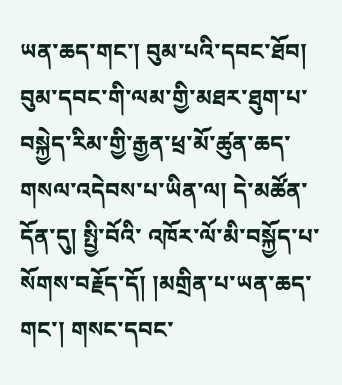ཡན་ཆད་གང་། བུམ་པའི་དབང་ཐོབ། བུམ་དབང་གི་ལམ་གྱི་མཐར་ཐུག་པ་ བསྐྱེད་རིམ་གྱི་རྒྱན་ཕྲ་མོ་ཚུན་ཆད་གསལ་འདེབས་པ་ཡིན་ལ། དེ་མཚོན་དོན་དུ། སྤྱི་བོའི་ འཁོར་ལོ་མི་བསྐྱོད་པ་སོགས་བརྗོད་དོ། །མགྲིན་པ་ཡན་ཆད་གང་། གསང་དབང་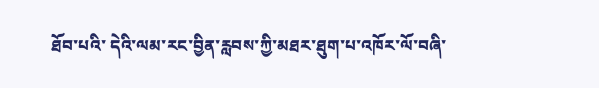ཐོབ་པའི་ དེའི་ལམ་རང་བྱིན་རླབས་ཀྱི་མཐར་ཐུག་པ་འཁོར་ལོ་བཞི་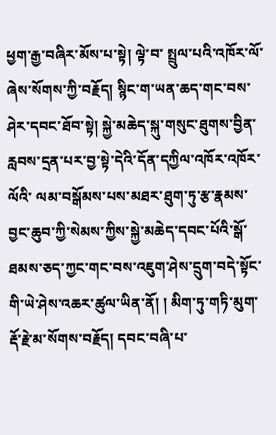ཕྱག་རྒྱ་བཞིར་མོས་པ་སྟེ། ལྟེ་བ་ སྤྲུལ་པའི་འཁོར་ལོ་ཞེས་སོགས་ཀྱི་བརྗོད། སྙིང་ག་ཡན་ཆད་གང་བས་ཤེར་དབང་ཐོབ་སྟེ། སྐྱེ་མཆེད་སྐུ་གསུང་ཐུགས་བྱིན་རླབས་དྲན་པར་བྱ་སྟེ་དེའི་དོན་དཀྱིལ་འཁོར་འཁོར་ལོའི་ ལམ་བསྒོམས་པས་མཐར་ཐུག་ཏུ་རྩ་རྣམས་བྱང་ཆུབ་ཀྱི་སེམས་ཀྱིས་སྐྱེ་མཆེད་དབང་པོའི་སྒོ་ ཐམས་ཅད་ཀྱང་གང་བས་འཇུག་ཤེས་དྲུག་བདེ་སྟོང་གི་ཡེ་ཤེས་འཆར་ཚུལ་ཡིན་ནོ། ། མིག་ཏུ་གཏི་མུག་རྡོ་རྗེ་མ་སོགས་བརྗོད། དབང་བཞི་པ་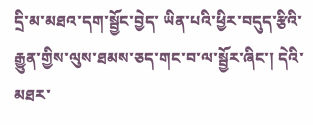དྲི་མ་མཐའ་དག་སྦྱོང་བྱེད་ ཡིན་པའི་ཕྱིར་བདུད་རྩིའི་རྒྱུན་གྱིས་ལུས་ཐམས་ཅད་གང་བ་ལ་སྦྱོར་ཞིང་། དེའི་མཐར་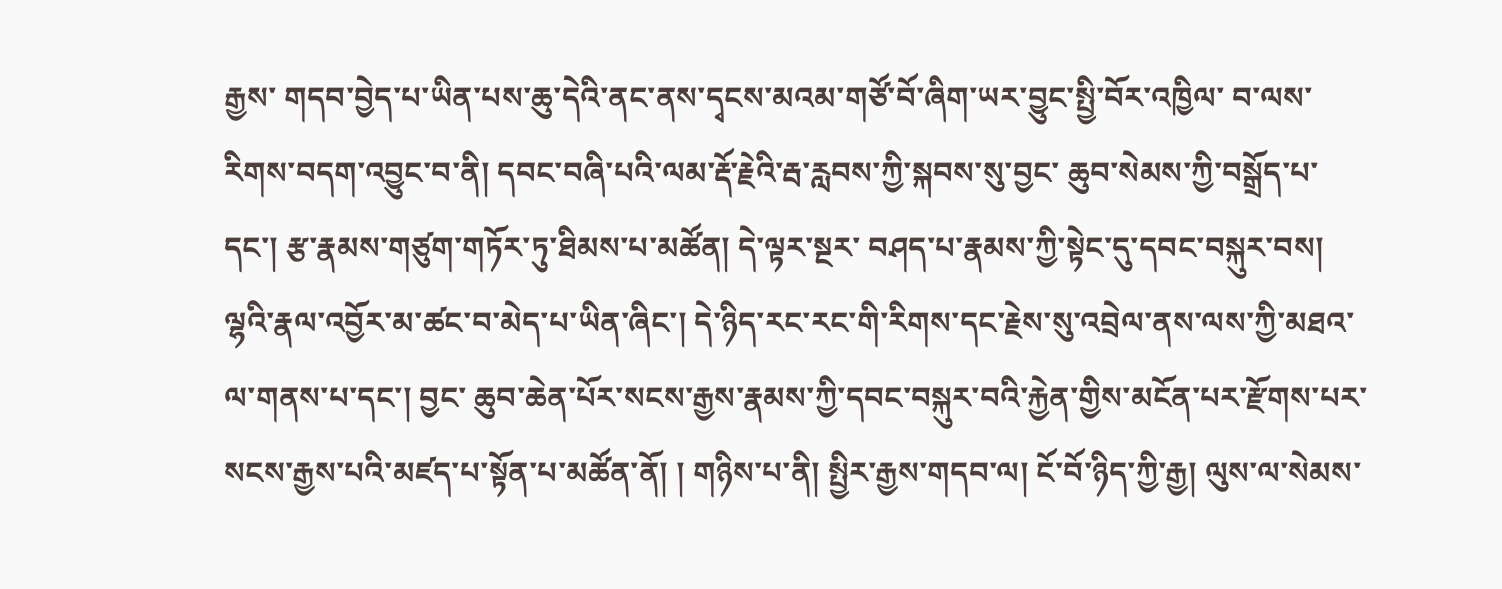རྒྱས་ གདབ་བྱེད་པ་ཡིན་པས་ཆུ་དེའི་ནང་ནས་དྭངས་མའམ་གཙོ་བོ་ཞིག་ཡར་བྱུང་སྤྱི་བོར་འཁྱིལ་ བ་ལས་རིགས་བདག་འབྱུང་བ་ནི། དབང་བཞི་པའི་ལམ་རྡོ་རྗེའི་རྦ་རླབས་ཀྱི་སྐབས་སུ་བྱང་ ཆུབ་སེམས་ཀྱི་བསྒྲོད་པ་དང་། རྩ་རྣམས་གཙུག་གཏོར་ཏུ་ཐིམས་པ་མཚོན། དེ་ལྟར་སྔར་ བཤད་པ་རྣམས་ཀྱི་སྟེང་དུ་དབང་བསྐུར་བས། ལྷའི་རྣལ་འབྱོར་མ་ཚང་བ་མེད་པ་ཡིན་ཞིང་། དེ་ཉིད་རང་རང་གི་རིགས་དང་རྗེས་སུ་འབྲེལ་ནས་ལས་ཀྱི་མཐའ་ལ་གནས་པ་དང་། བྱང་ ཆུབ་ཆེན་པོར་སངས་རྒྱས་རྣམས་ཀྱི་དབང་བསྐུར་བའི་རྐྱེན་གྱིས་མངོན་པར་རྫོགས་པར་ སངས་རྒྱས་པའི་མཛད་པ་སྟོན་པ་མཚོན་ནོ། ། གཉིས་པ་ནི། སྤྱིར་རྒྱས་གདབ་ལ། ངོ་བོ་ཉིད་ཀྱི་རྒྱ། ལུས་ལ་སེམས་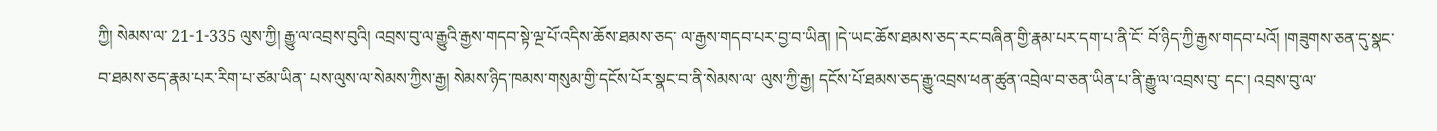ཀྱི། སེམས་ལ་ 21-1-335 ལུས་ཀྱི། རྒྱུ་ལ་འབྲས་བུའི། འབྲས་བུ་ལ་རྒྱུའི་རྒྱས་གདབ་སྟེ་ལྔ་པོ་འདིས་ཆོས་ཐམས་ཅད་ ལ་རྒྱས་གདབ་པར་བྱ་བ་ཡིན། །དེ་ཡང་ཆོས་ཐམས་ཅད་རང་བཞིན་གྱི་རྣམ་པར་དག་པ་ནི་ངོ་ བོ་ཉིད་ཀྱི་རྒྱས་གདབ་པའོ། །གཟུགས་ཅན་དུ་སྣང་བ་ཐམས་ཅད་རྣམ་པར་རིག་པ་ཙམ་ཡིན་ པས་ལུས་ལ་སེམས་ཀྱིས་རྒྱ། སེམས་ཉིད་ཁམས་གསུམ་གྱི་དངོས་པོར་སྣང་བ་ནི་སེམས་ལ་ ལུས་ཀྱི་རྒྱ། དངོས་པོ་ཐམས་ཅད་རྒྱུ་འབྲས་ཕན་ཚུན་འབྲེལ་བ་ཅན་ཡིན་པ་ནི་རྒྱུ་ལ་འབྲས་བུ་ དང་། འབྲས་བུ་ལ་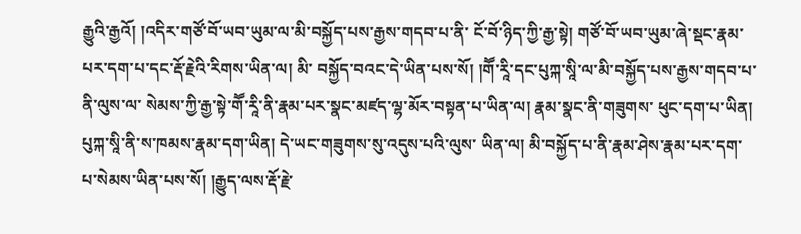རྒྱུའི་རྒྱའོ། །འདིར་གཙོ་བོ་ཡབ་ཡུམ་ལ་མི་བསྐྱོད་པས་རྒྱས་གདབ་པ་ནི་ ངོ་བོ་ཉིད་ཀྱི་རྒྱ་སྟེ། གཙོ་བོ་ཡབ་ཡུམ་ཞེ་སྡང་རྣམ་པར་དག་པ་དང་རྡོ་རྗེའི་རིགས་ཡིན་ལ། མི་ བསྐྱོད་བའང་དེ་ཡིན་པས་སོ། །གཽ་རཱི་དང་པུཀྐ་སཱི་ལ་མི་བསྐྱོད་པས་རྒྱས་གདབ་པ་ནི་ལུས་ལ་ སེམས་ཀྱི་རྒྱ་སྟེ་གཽ་རཱི་ནི་རྣམ་པར་སྣང་མཛད་ལྷ་མོར་བསྟན་པ་ཡིན་ལ། རྣམ་སྣང་ནི་གཟུགས་ ཕུང་དག་པ་ཡིན། པུཀྐ་སཱི་ནི་ས་ཁམས་རྣམ་དག་ཡིན། དེ་ཡང་གཟུགས་སུ་འདུས་པའི་ལུས་ ཡིན་ལ། མི་བསྐྱོད་པ་ནི་རྣམ་ཤེས་རྣམ་པར་དག་པ་སེམས་ཡིན་པས་སོ། །རྒྱུད་ལས་རྡོ་རྗེ་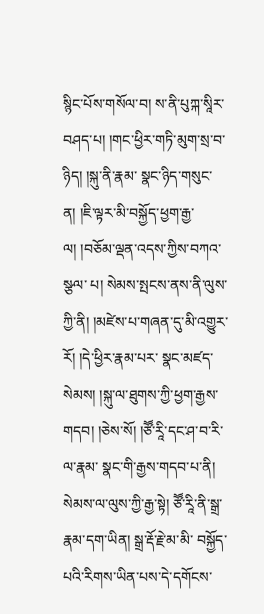སྙིང་པོས་གསོལ་བ། ས་ནི་པུཀྐ་སཱིར་བཤད་པ། །གང་ཕྱིར་གཏི་མུག་སྲ་བ་ཉིད། །སྐུ་ནི་རྣམ་ སྣང་ཉིད་གསུང་ན། །ཇི་ལྟར་མི་བསྐྱོད་ཕྱག་རྒྱ་ལ། །བཅོམ་ལྡན་འདས་ཀྱིས་བཀའ་སྩལ་ པ། སེམས་སྤངས་ནས་ནི་ལུས་ཀྱི་ནི། །མཛེས་པ་གཞན་དུ་མི་འགྱུར་རོ། །དེ་ཕྱིར་རྣམ་པར་ སྣང་མཛད་སེམས། །སྐུ་ལ་ཐུགས་ཀྱི་ཕྱག་རྒྱས་གདབ། །ཅེས་སོ། །ཙཽ་རཱི་དང་ཤ་བ་རི་ལ་རྣམ་ སྣང་གི་རྒྱས་གདབ་པ་ནི། སེམས་ལ་ལུས་ཀྱི་རྒྱ་སྟེ། ཙཽ་རཱི་ནི་སྒྲ་རྣམ་དག་ཡིན། སྒྲ་རྡོ་རྗེ་མ་མི་ བསྐྱོད་པའི་རིགས་ཡིན་པས་དེ་དགོངས་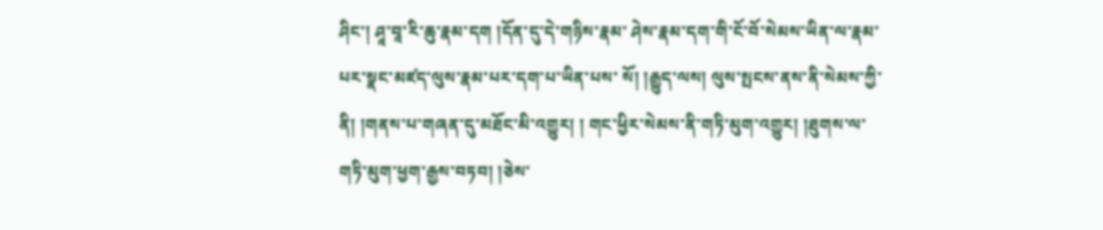ཤིང་། ཤཱ་བཱ་རི་ཆུ་རྣམ་དག །དོན་དུ་དེ་གཉིས་རྣམ་ ཤེས་རྣམ་དག་གི་ངོ་བོ་སེམས་ཡིན་ལ་རྣམ་པར་སྣང་མཛད་ལུས་རྣམ་པར་དག་པ་ཡིན་པས་ སོ། །རྒྱུད་ལས། ལུས་སྤངས་ནས་ནི་སེམས་ཀྱི་ནི། །གནས་པ་གཞན་དུ་མཐོང་མི་འགྱུར། ། གང་ཕྱིར་སེམས་ནི་གཏི་མུག་འགྱུར། །ཐུགས་ལ་གཏི་མུག་ཕྱག་རྒྱས་བཏབ། །ཅེས་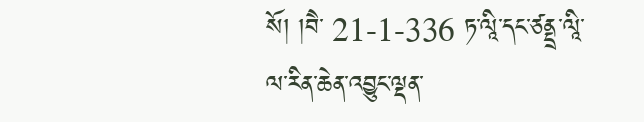སོ། །བཻ་ 21-1-336 ཏ་ལཱི་དང་ཙནྡྲ་ལཱི་ལ་རིན་ཆེན་འབྱུང་ལྡན་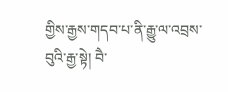གྱིས་རྒྱས་གདབ་པ་ནི་རྒྱུ་ལ་འབྲས་བུའི་རྒྱ་སྟེ། བཻ་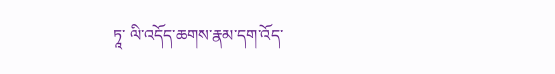ཏཱ་ ལི་འདོད་ཆགས་རྣམ་དག་འོད་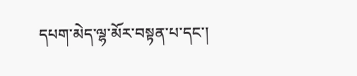དཔག་མེད་ལྷ་མོར་བསྟན་པ་དང་།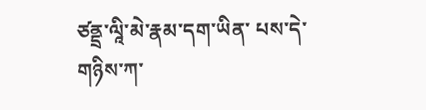ཙནྡྲ་ལཱི་མེ་རྣམ་དག་ཡིན་ པས་དེ་གཉིས་ཀ་